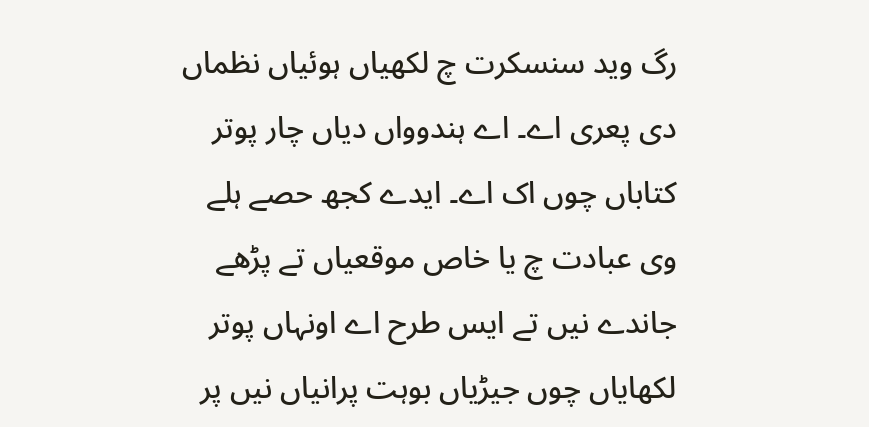رگ وید سنسکرت چ لکھیاں ہوئیاں نظماں دی پعری اے۔ اے ہندوواں دیاں چار پوتر کتاباں چوں اک اے۔ ایدے کجھ حصے ہلے وی عبادت چ یا خاص موقعیاں تے پڑھے جاندے نیں تے ایس طرح اے اونہاں پوتر لکھایاں چوں جیڑیاں بوہت پرانیاں نیں پر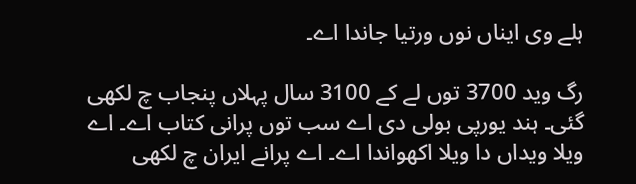ہلے وی ایناں نوں ورتیا جاندا اے۔

رگ وید 3700 توں لے کے 3100 سال پہلاں پنجاب چ لکھی گئی۔ ہند یورپی بولی دی اے سب توں پرانی کتاب اے۔ اے ویلا ویداں دا ویلا اکھواندا اے۔ اے پرانے ایران چ لکھی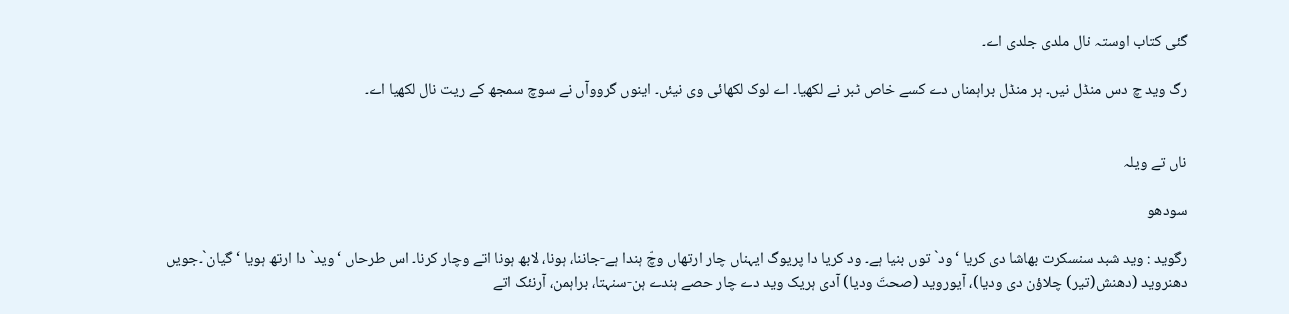گئی کتاب اوستہ نال ملدی جلدی اے۔

رگ وید چ دس منڈل نیں۔ ہر منڈل براہمناں دے کسے خاص ٹبر نے لکھیا۔ اے لوک لکھائی وی نیئں۔ اینوں گرووآں نے سوچ سمجھ کے ریت نال لکھیا اے۔


ناں تے ویلہ

سودھو

رگوید : وید شبد سنسکرت بھاشا دی کریا ‘ود` توں بنیا ہے۔ ود کریا دا پریوگ ایہناں چار ارتھاں وچّ ہندا ہے-جاننا، ہونا، لابھ ہونا اتے وچار کرنا۔ اس طرحاں ‘وید` دا ارتھ ہویا ‘گیان`۔جویں دھنروید (دھنش(تیر) چلاؤن دی ودیا)، آیوروید (صحتَ ودیا) آدی ہریک وید دے چار حصے ہندے ہن-سنہتا، براہمن، آرنئک اتے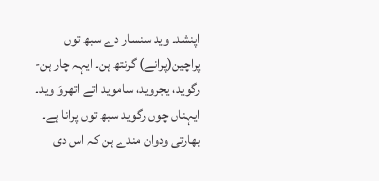اپنشد۔ وید سنسار دے سبھ توں پراچین(پرانے) گرنتھ ہن۔ ایہہ چار ہن-رگوید، یجروید، ساموید اتے اتھروَ وید۔ ایہناں چوں رگوید سبھ توں پرانا ہے۔ بھارتی ودوان مندے ہن کہ اس دی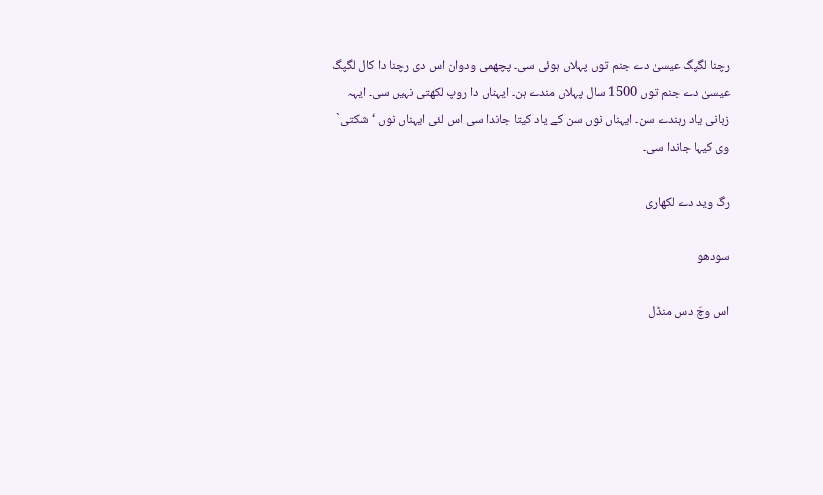رچنا لگپگ عیسیٰ دے جنم توں پہلاں ہوئی سی۔ پچھمی ودوان اس دی رچنا دا کال لگپگ عیسیٰ دے جنم توں 1500 سال پہلاں مندے ہن۔ ایہناں دا روپ لکھتی نہیں سی۔ ایہہ زبانی یاد رہندے سن۔ ایہناں نوں سن کے یاد کیتا جاندا سی اس لئی ایہناں نوں ‘شکتی` وی کیہا جاندا سی۔

رگ وید دے لکھاری

سودھو

اس وچّ دس منڈل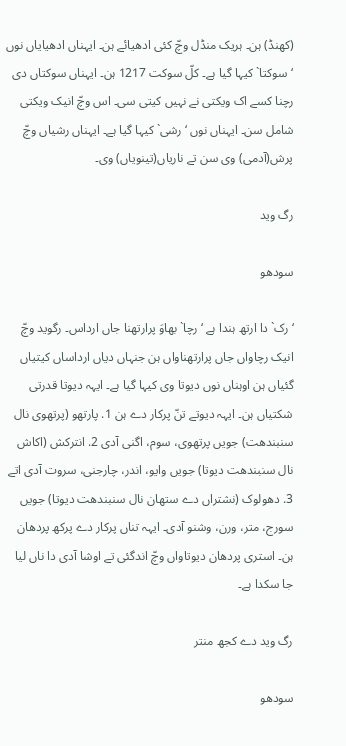(کھنڈ) ہن۔ ہریک منڈل وچّ کئی ادھیائے ہن۔ ایہناں ادھیایاں نوں ‘سوکتا` کیہا گیا ہے۔ کلّ سوکت 1217 ہن۔ ایہناں سوکتاں دی رچنا کسے اک ویکتی نے نہیں کیتی سی۔ اس وچّ انیک ویکتی شامل سن۔ ایہناں نوں ‘رشی` کیہا گیا ہے۔ ایہناں رشیاں وچّ پرش(آدمی) وی سن تے ناریاں(تینویاں) وی۔

رگ وید

سودھو

‘رک` دا ارتھ ہندا ہے ‘رچا` بھاوَ پرارتھنا جاں ارداس۔ رگوید وچّ انیک رچاواں جاں پرارتھناواں ہن جنہاں دیاں ارداساں کیتیاں گئیاں ہن اوہناں نوں دیوتا وی کیہا گیا ہے۔ ایہہ دیوتا قدرتی شکتیاں ہن۔ ایہہ دیوتے تنّ پرکار دے ہن 1. پارتھو (پرتھوی نال سنبندھت) جویں پرتھوی، سوم، اگنی آدی 2. انترکش (اکاش نال سنبندھت دیوتا) جویں وایو، اندر، چارجنی، سروت آدی اتے 3. دھولوک (نشتراں دے ستھان نال سنبندھت دیوتا) جویں سورج، متر، ورن، وشنو آدی۔ ایہہ تناں پرکار دے پرکھ پردھان ہن۔ استری پردھان دیوتاواں وچّ اندگئی تے اوشا آدی دا ناں لیا جا سکدا ہے۔

رگ وید دے کجھ منتر

سودھو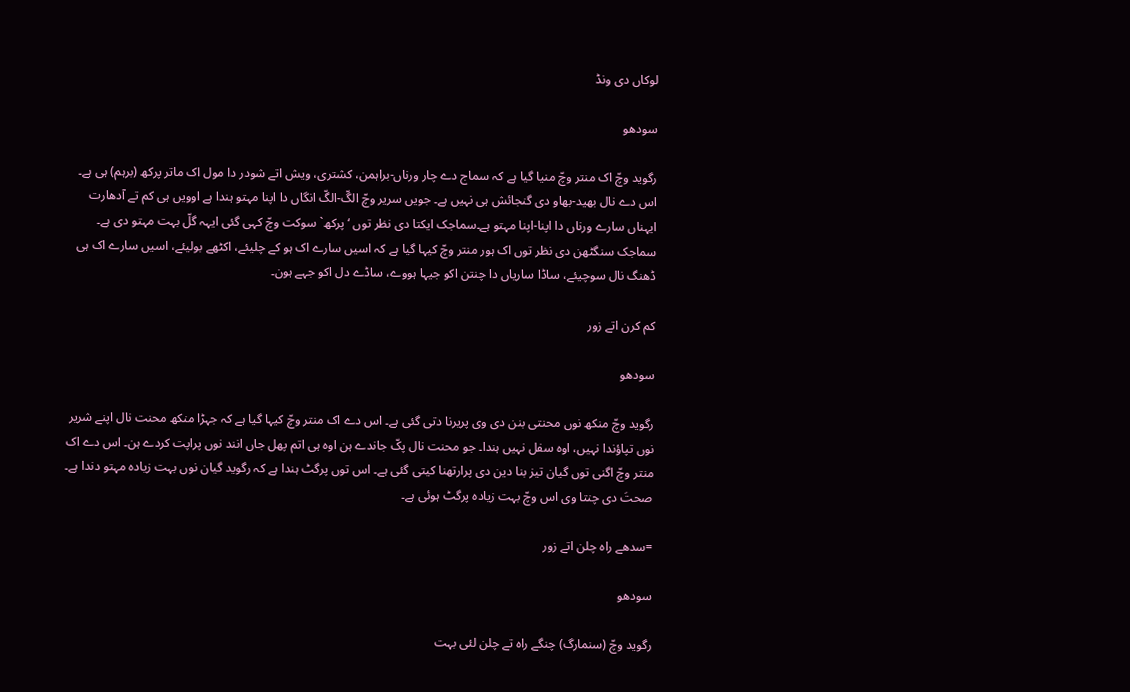لوکاں دی ونڈ

سودھو

رگوید وچّ اک منتر وچّ منیا گیا ہے کہ سماج دے چار ورناں-براہمن، کشتری، ویش اتے شودر دا مول اک ماتر پرکھ (برہم) ہی ہے۔ اس دے نال بھید-بھاو دی گنجائش ہی نہیں ہے۔ جویں سریر وچّ الگّ-الگّ انگاں دا اپنا مہتو ہندا ہے اوویں ہی کم تے آدھارت ایہناں سارے ورناں دا اپنا-اپنا مہتو ہے۔سماجک ایکتا دی نظر توں ‘پرکھ` سوکت وچّ کہی گئی ایہہ گلّ بہت مہتو دی ہے۔ سماجک سنگٹھن دی نظر توں اک ہور منتر وچّ کیہا گیا ہے کہ اسیں سارے اک ہو کے چلیئے، اکٹھے بولیئے، اسیں سارے اک ہی ڈھنگ نال سوچیئے، ساڈا ساریاں دا چنتن اکو جیہا ہووے، ساڈے دل اکو جہے ہون۔

کم کرن اتے زور

سودھو

رگوید وچّ منکھ نوں محنتی بنن دی وی پریرنا دتی گئی ہے۔ اس دے اک منتر وچّ کیہا گیا ہے کہ جہڑا منکھ محنت نال اپنے شریر نوں تپاؤندا نہیں، اوہ سفل نہیں ہندا۔ جو محنت نال پکّ جاندے ہن اوہ ہی اتم پھل جاں انند نوں پراپت کردے ہن۔ اس دے اک منتر وچّ اگنی توں گیان تیز بنا دین دی پرارتھنا کیتی گئی ہے۔ اس توں پرگٹ ہندا ہے کہ رگوید گیان نوں بہت زیادہ مہتو دندا ہے۔ صحتَ دی چنتا وی اس وچّ بہت زیادہ پرگٹ ہوئی ہے۔

=سدھے راہ چلن اتے زور

سودھو

رگوید وچّ (سنمارگ) چنگے راہ تے چلن لئی بہت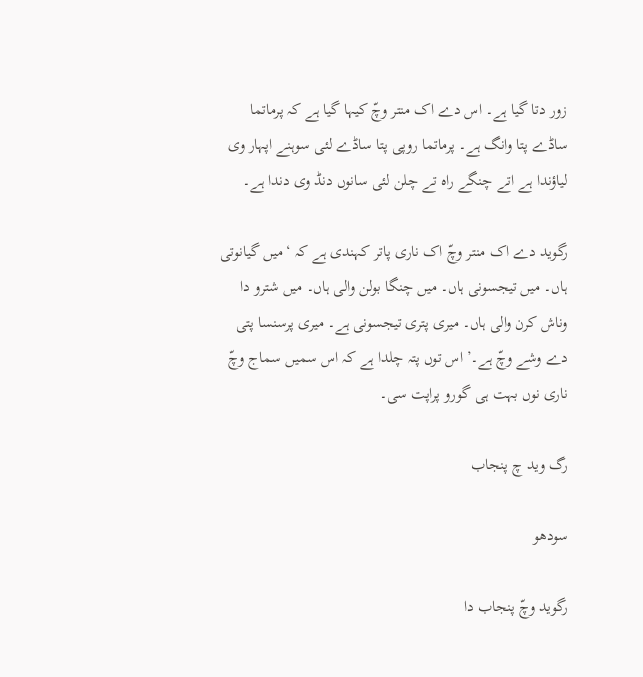زور دتا گیا ہے۔ اس دے اک منتر وچّ کیہا گیا ہے کہ پرماتما ساڈے پتا وانگ ہے۔ پرماتما روپی پتا ساڈے لئی سوہنے اپہار وی لیاؤندا ہے اتے چنگے راہ تے چلن لئی سانوں دنڈ وی دندا ہے۔

رگوید دے اک منتر وچّ اک ناری پاتر کہندی ہے کہ ‘میں گیانوتی ہاں۔ میں تیجسونی ہاں۔ میں چنگا بولن والی ہاں۔ میں شترو دا وناش کرن والی ہاں۔ میری پتری تیجسونی ہے۔ میری پرسنسا پتی دے وشے وچّ ہے۔’ اس توں پتہ چلدا ہے کہ اس سمیں سماج وچّ ناری نوں بہت ہی گورو پراپت سی۔

رگ وید چ پنجاب

سودھو

رگوید وچّ پنجاب دا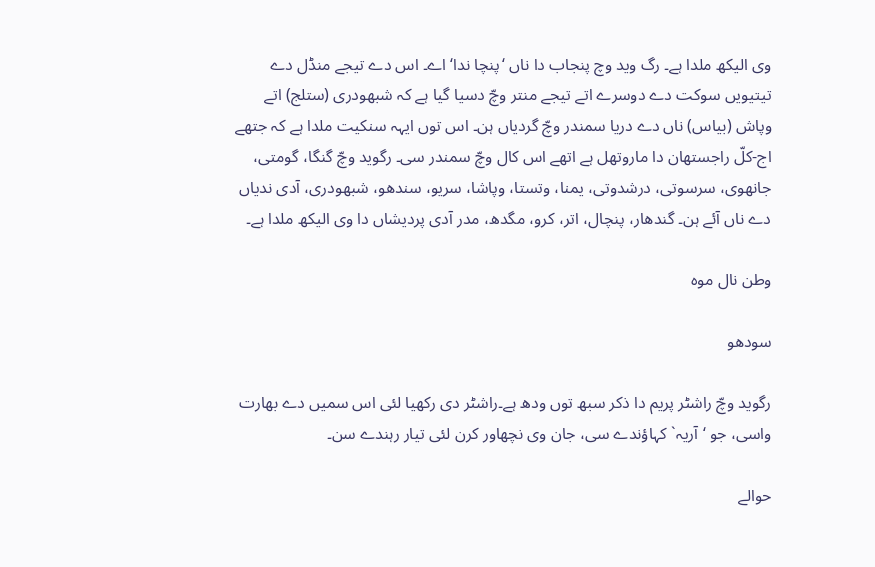وی الیکھ ملدا ہے۔ رگ وید وچ پنجاب دا ناں ‘پنچا ندا‘ اے۔ اس دے تیجے منڈل دے تیتیویں سوکت دے دوسرے اتے تیجے منتر وچّ دسیا گیا ہے کہ شبھودری (ستلج) اتے وپاش (بیاس) ناں دے دریا سمندر وچّ گردیاں ہن۔ اس توں ایہہ سنکیت ملدا ہے کہ جتھے اج-کلّ راجستھان دا ماروتھل ہے اتھے اس کال وچّ سمندر سی۔ رگوید وچّ گنگا، گومتی، جانھوی، سرسوتی، درشدوتی، یمنا، وتستا، وپاشا، سریو، سندھو، شبھودری، آدی ندیاں دے ناں آئے ہن۔ گندھار، پنچال، اتر، کرو، مگدھ، مدر آدی پردیشاں دا وی الیکھ ملدا ہے۔

وطن نال موہ

سودھو

رگوید وچّ راشٹر پریم دا ذکر سبھ توں ودھ ہے۔راشٹر دی رکھیا لئی اس سمیں دے بھارت واسی، جو ‘آریہ` کہاؤندے سی، جان وی نچھاور کرن لئی تیار رہندے سن۔

حوالے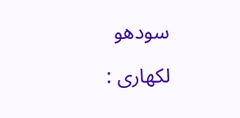سودھو

لکھاری :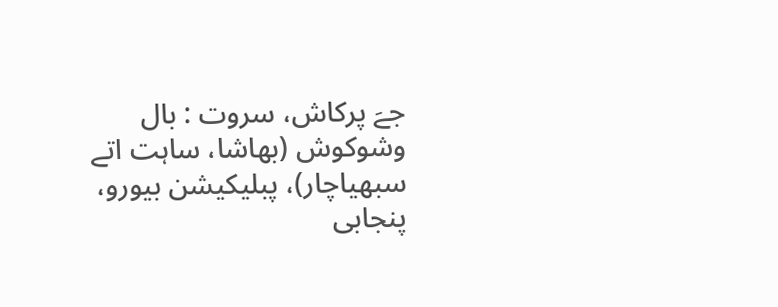جےَ پرکاش، سروت : بال وشوکوش (بھاشا، ساہت اتے سبھیاچار)، پبلیکیشن بیورو، پنجابی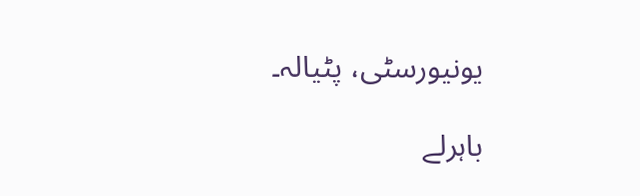یونیورسٹی، پٹیالہ۔

باہرلے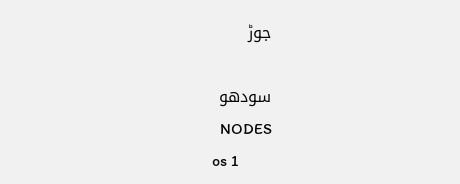جوڑ

سودھو
  NODES
os 1